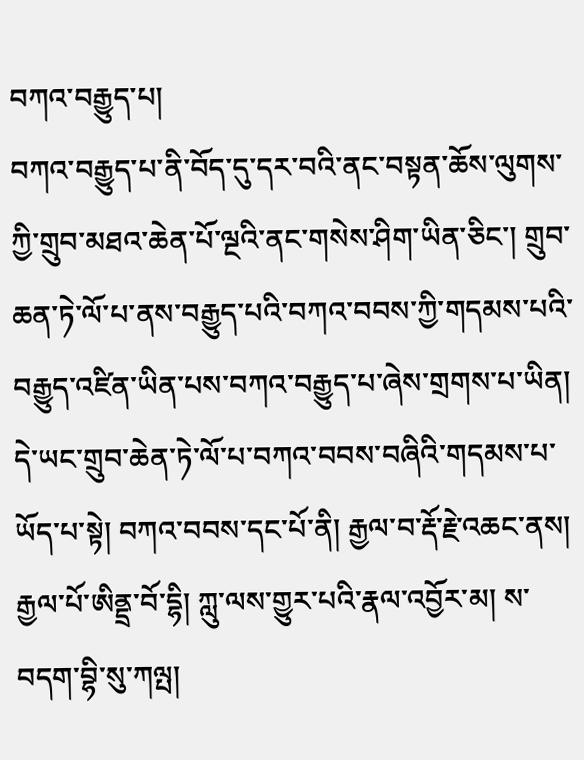བཀའ་བརྒྱུད་པ།
བཀའ་བརྒྱུད་པ་ནི་བོད་དུ་དར་བའི་ནང་བསྟན་ཆོས་ལུགས་ཀྱི་གྲུབ་མཐའ་ཆེན་པོ་ལྔའི་ནང་གསེས་ཤིག་ཡིན་ཅིང་། གྲུབ་ཆན་ཏེ་ལོ་པ་ནས་བརྒྱུད་པའི་བཀའ་བབས་ཀྱི་གདམས་པའི་བརྒྱུད་འཛིན་ཡིན་པས་བཀའ་བརྒྱུད་པ་ཞེས་གྲགས་པ་ཡིན། དེ་ཡང་གྲུབ་ཆེན་ཏེ་ལོ་པ་བཀའ་བབས་བཞིའི་གདམས་པ་ཡོད་པ་སྟེ། བཀའ་བབས་དང་པོ་ནི། རྒྱལ་བ་རྡོ་རྗེ་འཆང་ནས། རྒྱལ་པོ་ཨིནྡྲ་བོ་དྷི། ཀླུ་ལས་གྱུར་པའི་རྣལ་འབྱོར་མ། ས་བདག་བྷི་སུ་ཀལྤ།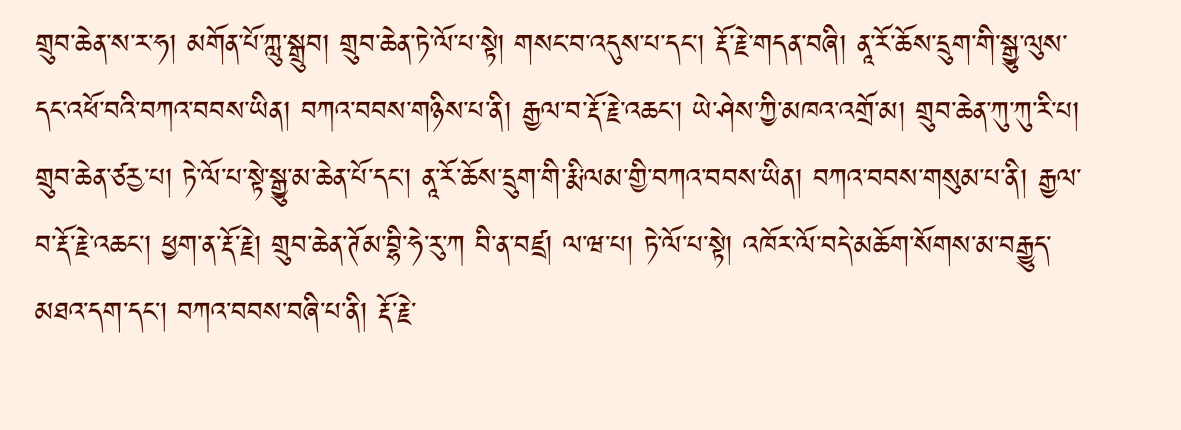གྲུབ་ཆེན་ས་ར་ཧ། མགོན་པོ་ཀླུ་སྒྲུབ། གྲུབ་ཆེན་ཏེ་ལོ་པ་སྟེ། གསང་བ་འདུས་པ་དང་། རྡོ་རྗེ་གདན་བཞི། ནཱ་རོ་ཆོས་དྲུག་གི་སྒྱུ་ལུས་དང་འཕོ་བའི་བཀའ་བབས་ཡིན། བཀའ་བབས་གཉིས་པ་ནི། རྒྱལ་བ་རྡོ་རྗེ་འཆང་། ཡེ་ཤེས་ཀྱི་མཁའ་འགྲོ་མ། གྲུབ་ཆེན་ཀུ་ཀུ་རི་པ། གྲུབ་ཆེན་ཙརྱ་པ། ཏེ་ལོ་པ་སྟེ་སྒྱུ་མ་ཆེན་པོ་དང་། ནཱ་རོ་ཆོས་དྲུག་གི་རྨི་ལམ་གྱི་བཀའ་བབས་ཡིན། བཀའ་བབས་གསུམ་པ་ནི། རྒྱལ་བ་རྡོ་རྗེ་འཆང་། ཕྱག་ན་རྡོ་རྗེ། གྲུབ་ཆེན་ཊོམ་བྷི་ཧེ་རུ་ཀ བི་ན་བཛྲ། ལ་ཝ་པ། ཏེ་ལོ་པ་སྟེ། འཁོར་ལོ་བདེ་མཆོག་སོགས་མ་བརྒྱུད་མཐའ་དག་དང་། བཀའ་བབས་བཞི་པ་ནི། རྡོ་རྗེ་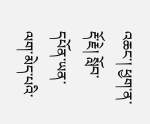འཆང་། ཕྱག་ན་རྡོ་རྗེ། སློབ་དཔོན་ཡན་ལག་མེད་པའི་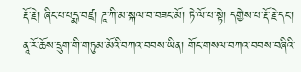རྡོ་རྗེ། ཞིང་པ་པདྨ་བཛྲ། ཌཱ་ཀི་མ་སྐལ་བ་བཟང་མོ། ཏེ་ལོ་པ་སྟེ། དགྱེས་པ་རྡོ་རྗེ་དང་། ནཱ་རོ་ཆོས་དྲུག་གི་གཏུམ་མོའི་བཀའ་བབས་ཡིན། གོང་གསལ་བཀའ་བབས་བཞིའི་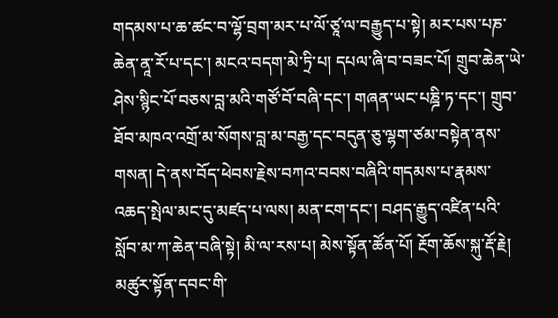གདམས་པ་ཆ་ཚང་བ་ལྷོ་བྲག་མར་པ་ལོ་ཙཱ་ལ་བརྒྱུད་པ་སྟེ། མར་པས་པཎ་ཆེན་ནཱ་རོ་པ་དང་། མངའ་བདག་མེ་ཏྲི་པ། དཔལ་ཞི་བ་བཟང་པོ། གྲུབ་ཆེན་ཡེ་ཤེས་སྙིང་པོ་བཅས་བླ་མའི་གཙོ་བོ་བཞི་དང་། གཞན་ཡང་པཎྜི་ཏ་དང་། གྲུབ་ཐོབ་མཁའ་འགྲོ་མ་སོགས་བླ་མ་བརྒྱ་དང་བདུན་ཅུ་ལྷག་ཙམ་བསྟེན་ནས་གསན། དེ་ནས་བོད་ཕེབས་རྗེས་བཀའ་བབས་བཞིའི་གདམས་པ་རྣམས་འཆད་སྤེལ་མང་དུ་མཛད་པ་ལས། མན་ངག་དང་། བཤད་རྒྱུད་འཛིན་པའི་སློབ་མ་ཀ་ཆེན་བཞི་སྟེ། མི་ལ་རས་པ། མེས་སྟོན་ཚོན་པོ། རྔོག་ཆོས་སྐུ་རྡོ་རྗེ། མཚུར་སྟོན་དབང་གི་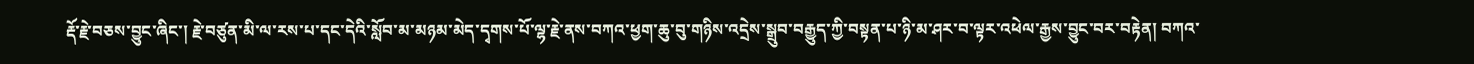རྡོ་རྗེ་བཅས་བྱུང་ཞིང་། རྗེ་བཙུན་མི་ལ་རས་པ་དང་དེའི་སློབ་མ་མཉམ་མེད་དྭགས་པོ་ལྷ་རྗེ་ནས་བཀའ་ཕྱག་ཆུ་བུ་གཉིས་འདྲེས་སྒྲུབ་བརྒྱུད་ཀྱི་བསྟན་པ་ཉི་མ་ཤར་བ་ལྟར་འཕེལ་རྒྱས་བྱུང་བར་བརྟེན། བཀའ་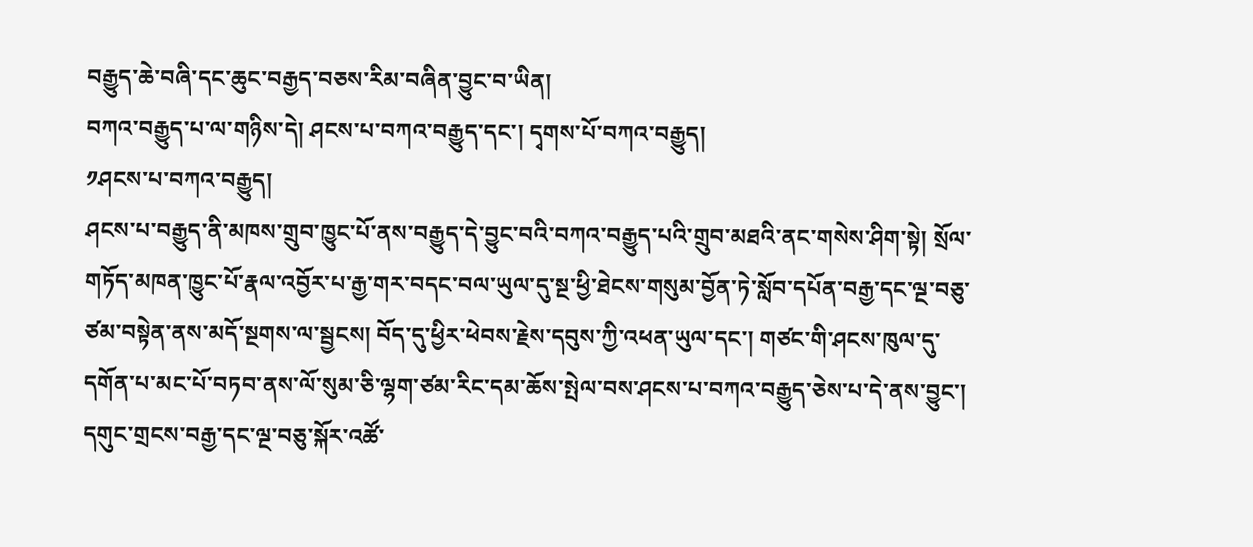བརྒྱུད་ཆེ་བཞི་དང་ཆུང་བརྒྱད་བཅས་རིམ་བཞིན་བྱུང་བ་ཡིན།
བཀའ་བརྒྱུད་པ་ལ་གཉིས་དེ། ཤངས་པ་བཀའ་བརྒྱུད་དང་། དྭགས་པོ་བཀའ་བརྒྱུད།
༡ཤངས་པ་བཀའ་བརྒྱུད།
ཤངས་པ་བརྒྱུད་ནི་མཁས་གྲུབ་ཁྱུང་པོ་ནས་བརྒྱུད་དེ་བྱུང་བའི་བཀའ་བརྒྱུད་པའི་གྲུབ་མཐའི་ནང་གསེས་ཤིག་སྟེ། སྲོལ་གཏོད་མཁན་ཁྱུང་པོ་རྣལ་འབྱོར་པ་རྒྱ་གར་བདང་བལ་ཡུལ་དུ་སྔ་ཕྱི་ཐེངས་གསུམ་བྱོན་ཏེ་སློབ་དཔོན་བརྒྱ་དང་ལྔ་བཅུ་ཙམ་བསྟེན་ནས་མདོ་སྔགས་ལ་སྦྱངས། བོད་དུ་ཕྱིར་ཕེབས་རྗེས་དབུས་ཀྱི་འཕན་ཡུལ་དང་། གཙང་གི་ཤངས་ཁུལ་དུ་དགོན་པ་མང་པོ་བཏབ་ནས་ལོ་སུམ་ཅི་ལྷག་ཙམ་རིང་དམ་ཆོས་སྤེལ་བས་ཤངས་པ་བཀའ་བརྒྱུད་ཅེས་པ་དེ་ནས་བྱུང་། དགུང་གྲངས་བརྒྱ་དང་ལྔ་བཅུ་སྐོར་འཚོ་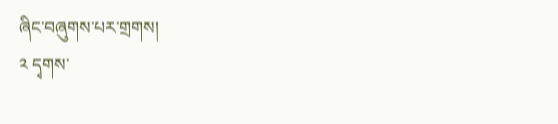ཞིང་བཞུགས་པར་གྲགས།
༢ དྭགས་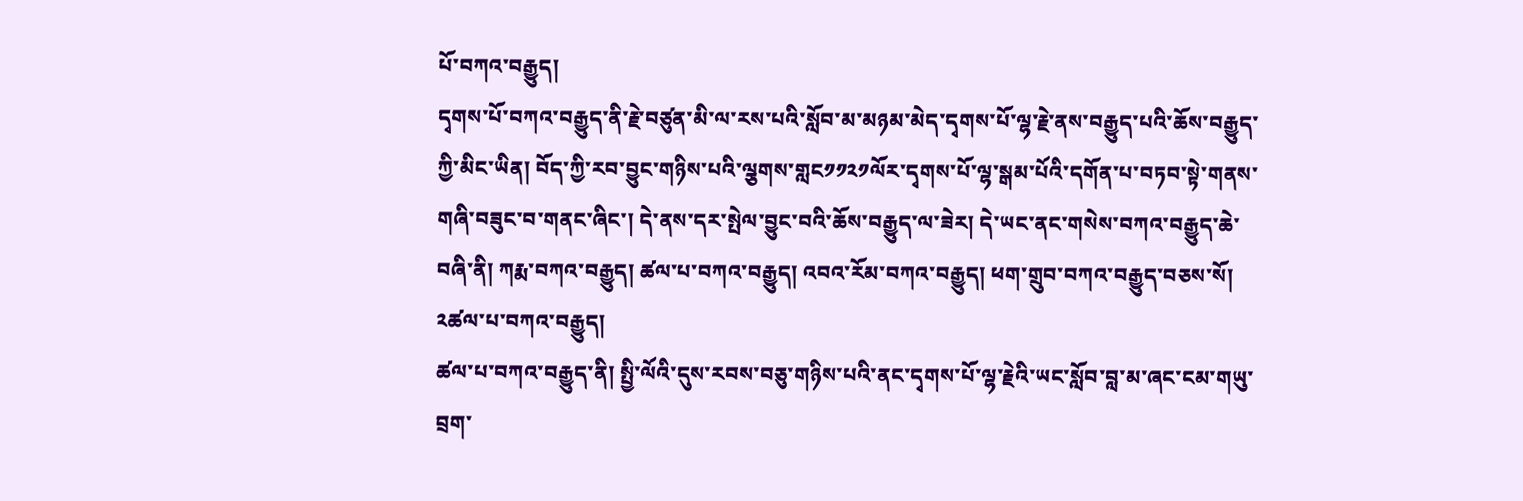པོ་བཀའ་བརྒྱུད།
དྭགས་པོ་བཀའ་བརྒྱུད་ནི་རྗེ་བཙུན་མི་ལ་རས་པའི་སློབ་མ་མཉམ་མེད་དྭགས་པོ་ལྷ་རྗེ་ནས་བརྒྱུད་པའི་ཆོས་བརྒྱུད་ཀྱི་མིང་ཡིན། བོད་ཀྱི་རབ་བྱུང་གཉིས་པའི་ལྕགས་གླང༡༡༢༡ལོར་དྭགས་པོ་ལྷ་སྒམ་པོའི་དགོན་པ་བཏབ་སྟེ་གནས་གཞི་བཟུང་བ་གནང་ཞིང་། དེ་ནས་དར་སྤེལ་བྱུང་བའི་ཆོས་བརྒྱུད་ལ་ཟེར། དེ་ཡང་ནང་གསེས་བཀའ་བརྒྱུད་ཆེ་བཞི་ནི། ཀརྨ་བཀའ་བརྒྱུད། ཚལ་པ་བཀའ་བརྒྱུད། འབའ་རོམ་བཀའ་བརྒྱུད། ཕག་གྲུབ་བཀའ་བརྒྱུད་བཅས་སོ།
༢ཚལ་པ་བཀའ་བརྒྱུད།
ཚལ་པ་བཀའ་བརྒྱུད་ནི། སྤྱི་ལོའི་དུས་རབས་བཅུ་གཉིས་པའི་ནང་དྭགས་པོ་ལྷ་རྗེའི་ཡང་སློབ་བླ་མ་ཞང་ངམ་གཡུ་བྲག་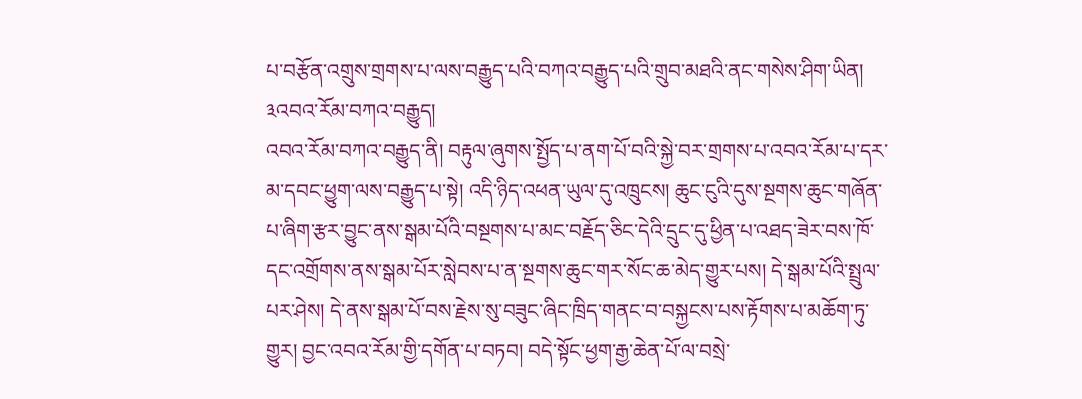པ་བརྩོན་འགྲུས་གྲགས་པ་ལས་བརྒྱུད་པའི་བཀའ་བརྒྱུད་པའི་གྲུབ་མཐའི་ནང་གསེས་ཤིག་ཡིན།
༣འབའ་རོམ་བཀའ་བརྒྱུད།
འབའ་རོམ་བཀའ་བརྒྱུད་ནི། བརྟུལ་ཞུགས་སྤྱོད་པ་ནག་པོ་བའི་སྐྱེ་བར་གྲགས་པ་འབའ་རོམ་པ་དར་མ་དབང་ཕྱུག་ལས་བརྒྱུད་པ་སྟེ། འདི་ཉིད་འཕན་ཡུལ་དུ་འཁྲུངས། ཆུང་ངུའི་དུས་སྔགས་ཆུང་གཞོན་པ་ཞིག་རྩར་བྱུང་ནས་སྒམ་པོའི་བསྔགས་པ་མང་བརྗོད་ཅིང་དེའི་དྲུང་དུ་ཕྱིན་པ་འཐད་ཟེར་བས་ཁོ་དང་འགྲོགས་ནས་སྒམ་པོར་སླེབས་པ་ན་སྔགས་ཆུང་གར་སོང་ཆ་མེད་གྱུར་པས། དེ་སྒམ་པོའི་སྤྲུལ་པར་ཤེས། དེ་ནས་སྒམ་པོ་བས་རྗེས་སུ་བཟུང་ཞིང་ཁྲིད་གནང་བ་བསྐྱངས་པས་རྟོགས་པ་མཆོག་ཏུ་གྱུར། བྱང་འབའ་རོམ་གྱི་དགོན་པ་བཏབ། བདེ་སྟོང་ཕྱག་རྒྱ་ཆེན་པོ་ལ་བསྲེ་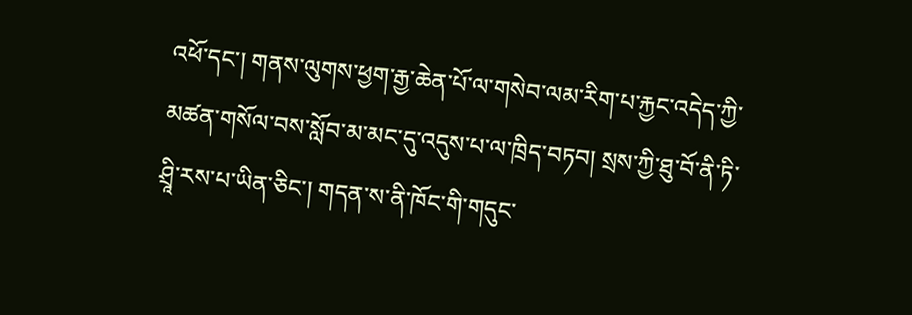འཕོ་དང་། གནས་ལུགས་ཕྱག་རྒྱ་ཆེན་པོ་ལ་གསེབ་ལམ་རིག་པ་རྐྱང་འདེད་ཀྱི་མཚན་གསོལ་བས་སློབ་མ་མང་དུ་འདུས་པ་ལ་ཁྲིད་བཏབ། སྲས་ཀྱི་ཐུ་བོ་ནི་ཏི་ཤྲཱི་རས་པ་ཡིན་ཅིང་། གདན་ས་ནི་ཁོང་གི་གདུང་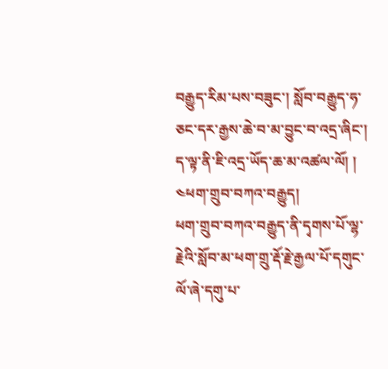བརྒྱུད་རིམ་པས་བཟུང་། སློབ་བརྒྱུད་ཧ་ཅང་དར་རྒྱས་ཆེ་བ་མ་བྱུང་བ་འདྲ་ཞིང་། ད་ལྟ་ནི་ཇི་འདྲ་ཡོད་ཆ་མ་འཚལ་ལོ། །
༤ཕག་གྲུབ་བཀའ་བརྒྱུད།
ཕག་གྲུབ་བཀའ་བརྒྱུད་ནི་དྭགས་པོ་ལྷ་རྗེའི་སློབ་མ་ཕག་གྲུ་རྡོ་རྗེ་རྒྱལ་པོ་དགུང་ལོ་ཞེ་དགུ་པ་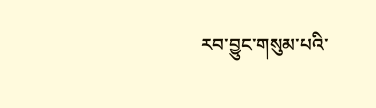རབ་བྱུང་གསུམ་པའི་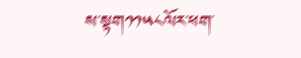ས་སྟག༡༡༥༨ལོར་ཕག་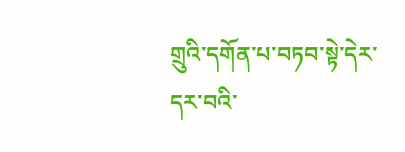གྲུའི་དགོན་པ་བཏབ་སྟེ་དེར་དར་བའི་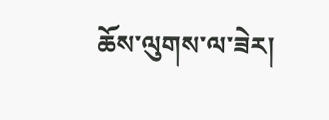ཆོས་ལུགས་ལ་ཟེར།